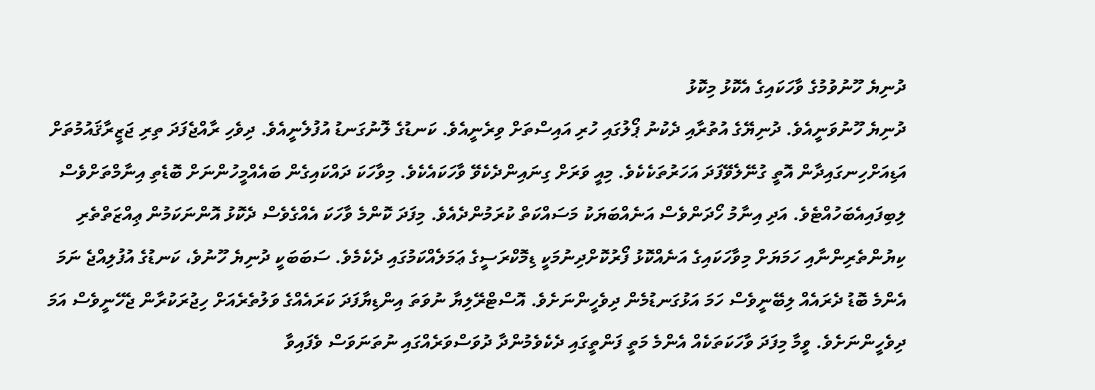ދުނިޔެ ހޫނުވުމުގެ ވާހަކައިގެ އެކޮޅު މިކޮޅު
ދުނިޔެ ހޫނުވަނީއެވެ. ދުނިޔޭގެ އުތުރާއި ދެކުނު ޕޯލުގައި ހުރި އައިސްތަށް ވިރެނީއެވެ. ކަނޑުގެ ލޮނުގަނޑު އުފުލެނީއެވެ. ދިވެހި ރާއްޖެފަދަ ތިރި ޖަޒީރާޤައުމުތަށް އަޑިއަށްހިނގައިދާން އޮތީ ގުނޭލެވޭފަދަ އަހަރުތަކެކެވެ. މިއީ ވަރަށް ގިނައިންދެކެވޭ ވާހަކައެކެވެ. މިވާހަކަ ދައްކައިގެން ބައެއްމީހުންނަށް ބޮޑެތި އިނާމްތަށްވެސް ލިބިފައިއެބަހުއްޓެވެ. އަދި އިނާމު ހޯދަންވެސް އަނެއްބަޔަކު މަސައްކަތް ކުރަމުންދެއެވެ. މިފަދަ ކޮންމެ ވާހަކަ އެއްގެވެސް ދެކޮޅު އޮންނަކަމުން ޢިއްޒަތްތެރި ކިޔުންތެރިންނާއި ހަމަޔަށް މިވާހަކައިގެ އަނެއްކޮޅު ފޯރުކޮށްދިނުމަކީ ޑިމޮކްރަސީގެ ޢަމަލެއްކަމުގައި ދެކެމެވެ. ސަބަބަކީ ދުނިޔެ ހޫނުވެ، ކަނޑުގެ އުފުލިއްޖެ ނަމަ އެންމެ ބޮޑު ދެރައެއް ލިބޭނީވެސް ހަމަ އަޅުގަނޑުމެން ދިވެހީންނަށެވެ. އޮސްޓްރޭލިޔާ ނުވަތަ އިންޑިޔާފަދަ ކަރައެއްގެ ވަލުތެރެއަށް ހިޖުރަކުރާން ޖެހޭނީވެސް އަމަ ދިވެހީންނަށެވެ. ވީމާ މިފަދަ ވާހަކަތަކެއް އެންމެ މަތީ ފަންތީގައި ދެކެވެމުންދާ ދުވަސްވަރެއްގައި ނުތަނަވަސް ވެފައިވާ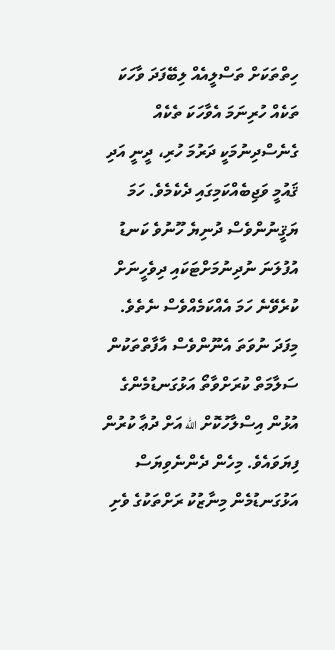ހިތްތަކަށް ތަސްލީއެއް ލިބޭފަދަ ވާހަކަ ތަކެއް ހުރިނަމަ އެވާހަކަ ތެކެއް ގެނެސްދިނުމަކީ ދަރުމަ ހުރި، ދީނީ އަދި ޤައުމީ ވަޖިބެއްކަމިގައި ދެކެމެވެ. ހަމަ ޔަޤީނުންވެސް ދުނިޔެ ހޫނުވެ ކަނޑު އުފުލަނަ ނުދިނުމަށްޓަކައި ދިވެހީނަށް ކުރެވޭނެ ހަމަ އެއްކަމެއްވެސް ނެތެވެ. މިފަދަ ނުވަތަ އެނޫންވެސް އާފާތްތަކުން ސަލާމަތް ކުރަށްވާތޯ އަޅުގަނޑުމެންގެ އުޅުން އިސްލާހުކޮށް الله އަށް ދުޢާ ކުރުން ފިޔަވައެވެ. މިހެން ދެންނެވިޔަސް އަޅުގަނޑުމެން މިނާޒުކު ރަށްތަކުގެ ވެށި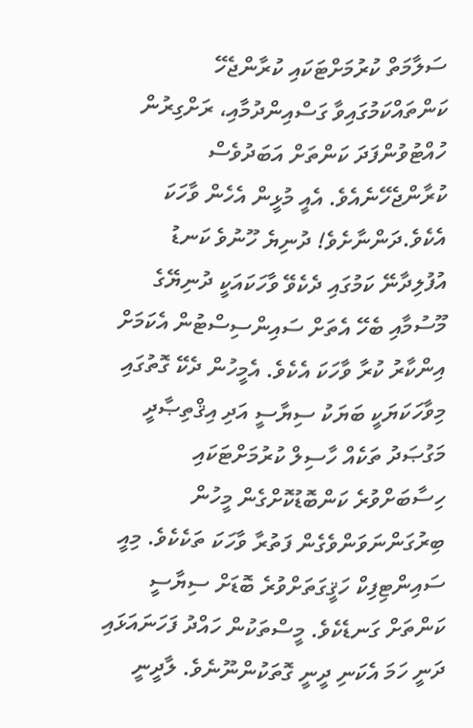ސަލާމަތް ކުރުމަށްޓަކައި ކުރާންޖެހޭ ކަންތައްކަމުގައިވާ ގަސްއިންދުމާއި، ރަށްގިރުން ހުއްޓުވުންފަދަ ކަންތަށް އަބަދުވެސް ކުރާންޖެހޭނެއެވެ. އެއީ މުޅީން އެހެން ވާހަކަ އެކެވެ.ދަންނާށެވެ! ދުނިޔެ ހޫނުވެ ކަނޑު އުފުލިދާނޭ ކަމުގައި ދެކެވޭ ވާހަކައަކީ ދުނިޔޭގެ މޫސުމާއި ބެހޭ އެތަށް ސައިންސިސްޓުން އެކަމަށް އިންކާރު ކުރާ ވާހަކަ އެކެވެ. އެމީހުން ދެކޭ ގޮތުގައި މިވާހަކަޔަކީ ބަޔަކު ސިޔާސީ އަދި އިޤްތިޞާދީ މަގުޞަދު ތަކެއް ހާސިލް ކުރުމަށްޓަކައި ހިސާބަށްވުރެ ކަންބޮޑުކޮށްގެން މީހުން ބިރުގަންނަވަންވެގެން ފަތުރާ ވާހަކަ ތަކެކެވެ. މިއީ ސައިންޓިފިކް ހަޤީގަތަށްވުރެ ބޮޑަށް ސިޔާސީ ކަންތަށް ގަނޑެކެވެ. މީސްތަކުން ހައްދު ފަހަނައަޅައި ދަނީ ހަމަ އެކަނި ދީނީ ގޮތަކުންނޫނެވެ. ލާދީނީ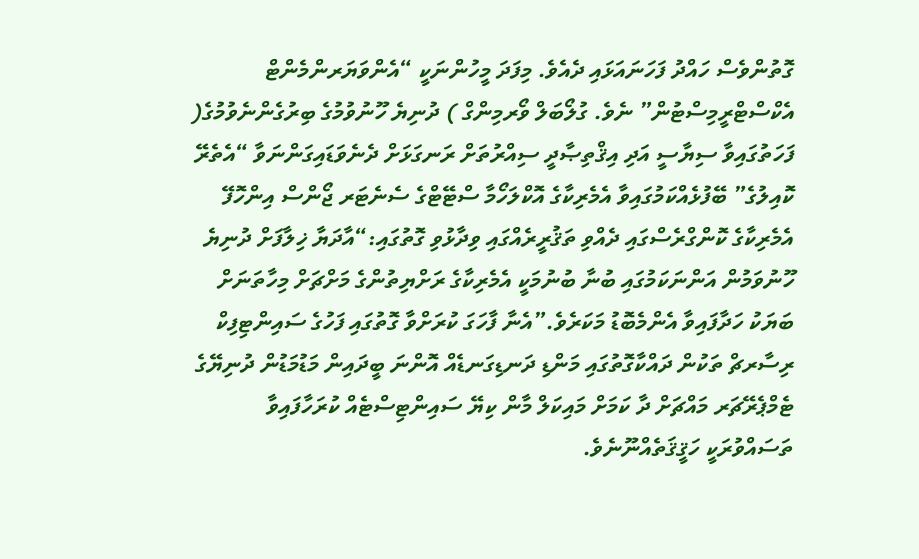ގޮތުންވެސް ހައްދު ފަހަނައަޅައި ދެއެވެ. މިފަދަ މީހުންނަކީ “އެންވަޔަރންމެންޓް އެކްސްޓްރީމިސްޓުން” ނެވެ. ގުލޯބަލް ވޯރމިންގް ) ދުނިޔެ ހޫނުވުމުގެ ބިރުގެންނެވުމުގެ( ފަހަތުގައިވާ ސިޔާސީ އަދި އިޤްތިޞާދީ ސިއްރުތަށް ރަނގަޅަށް ދެނެވަޑައިގަންނަވާ “އެތެރޭ ކޮއިލުގެ” ބޭފުޅެއްކަމުގައިވާ އެމެރިކާގެ އޮކްލަހޯމާ ސްޓޭޓްގެ ސެނެޓަރ ޖޯންސް އިންހޮފޭ އެމެރިކާގެ ކޮންގްރެސްގައި ދެއްވި ތަޤުރީރެއްގައި ވިދާޅުވި ގޮތުގައި:“އާދަޔާ ޚިލާފަށް ދުނިޔެ ހޫނުވަމުން އަންނަކަމުގައި ބުނާ ބުނުމަކީ އެމެރިކާގެ ރަށްޔިތުންގެ މަށްޗަށް މިހާތަނަށް ބަޔަކު ހަދާފައިވާ އެންމެބޮޑު މަކަރެވެ.”އެނާ ފާހަގަ ކުރަށްވާ ގޮތުގައި ފަހުގެ ސައިންޓިފިކް ރިސާރޗް ތަކުން ދައްކާގޮތުގައި މަންޑި ދަނޑިގަނޑެއް އޮންނަ ބީދައިން މަޑުމަޑުން ދުނިޔޭގެ ޓެމްޕެރޭޗަރ މައްޗަށް ދާ ކަމަށް މައިކަލް މާން ކިޔޭ ސައިންޓިސްޓެއް ކުރަހާފައިވާ ތަސައްވުރަކީ ހަޤީޤަތެއްނޫނެވެ.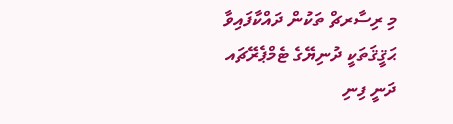މި ރިސާރޗް ތަކުން ދައްކާފައިވާ ޙަޤީޤަތަކީ ދުނިޔޭގެ ޓެމްޕެރޭޗައ ދަނީ ފިނި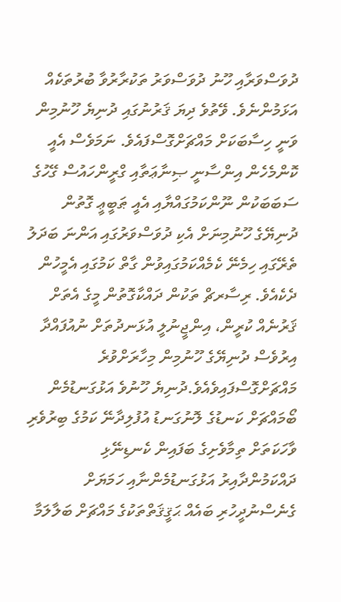ދުވަސްވަރާއި ހޫނު ދުވަސްވަރު ތަކުރާރުވާ ބުރުތަކެއް އަޅަމުންނެވެ. ވޭތުވެ ދިޔަ ޤަރުނުގައި ދުނިޔެ ހޫނުމިން ވަނީ ހިސާބަކަށް މައްޗަށްގޮސްފައެވެ. ނަމަވެސް އެއީ ކޮންމެހެން އިންސާނީ ޞިނާޢަތާއި ގްރީންހައުސް ގޭހުގެ ސަބަބަކުން ނޫންކަމުގައްޔާއި އެއީ ޠަބީޢީ ގޮތުން ދުނިޔޭގެ ހޫނުމިނަށް އެކި ދުވަސްވަރުގައި އަންނަ ބަދަލު ތެރޭގައި ހިމެނޭ ކެމެއްކަމުގައިވުން ގާތް ކަމުގައި އެމީހުން ދެކެއެވެ. ރިސާރޗް ތަކުން ދައްކާގޮތުން މީގެ އެތަށް ޤަރުނެއް ކުރީން، އިންޖީނުލީ އުޅަނދުތަށް ނުއުފައްދާ އިރުވެސް ދުނިޔޭގެ ހޫނުމިން މިހާރަށްވުރެ މައްޗަށްގޮސްފައިވެއެވެ.ދުނިޔެ ހޫނުވެ އަޅުގަނޑުމެން ބޯމައްޗަށް ކަނޑުގެ ލޮނުގަނޑު އުފުލިދާނޭ ކަމުގެ ބިރުވެރި ވާހަކަތަށް ތިމާވެށިގެ ބަފައިން ކެނޑިނޭޅި ދައްކަމުންދާއިރު އަޅުގަނޑުމެންނާއި ހަމަޔަށް ގެނެސްނުދީހުރި ބައެއް ޙަޤީޤަތްތަކުގެ މައްޗަށް ބަލާލަމާ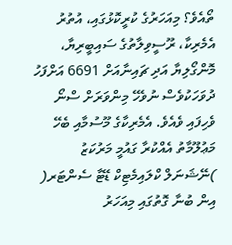ތޯއެވެ؟ މިއަހަރުގެ ކުރީކޮޅުގައި، އުތުރު އެމެރިކާ، ރޫސީވިލާތުގެ ސައިބީރިޔާ، މޮންގޯލިޔާ އަދި ޗައިނާއަށް 6691 އަށްފަހު ދުވަހަކުވެސް ނުވެހޭ މިންވަރަށް ސްނޯ ވެހިފައި ވެއެވެ. އެމެރިކާގެ މޫސުމާއި ބެހޭ މަޢުލޫމާތު އެއްކުރާ ގައުމީ މަރުކަޒު )ނޭޝަނަލް ކްލައިމެޓިކް ޑޭޓާ ސެންޓަރ( އިން ބުނާ ގޮތުގައި މިއަހަރު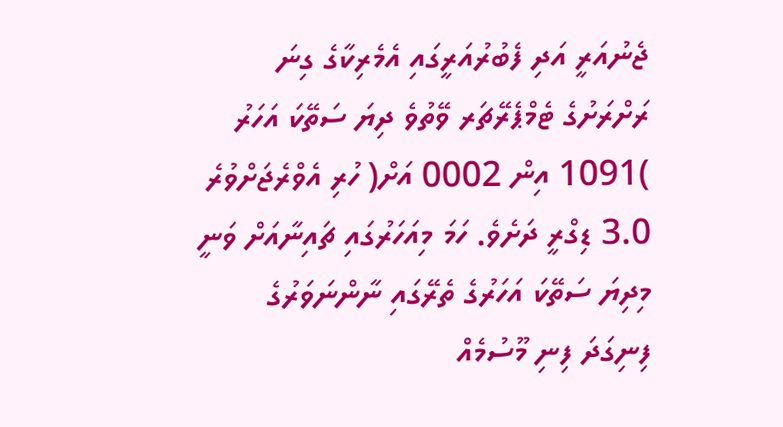ޖެނުއަރީ އަދި ފެބުރުއަރީގައި އެމެރިކާގެ ގިނަ ރަށްރަށުގެ ޓެމްޕެރޭޗަރ ވޭތުވެ ދިޔަ ސަތޭކަ އަހަރު )1091 އިން 0002 އަށް( ހުރި އެވްރެޖަށްވުރެ 3.0 ޑިގްރީ ދަށެވެ. ހަމަ މިއަހަރުގައި ޗައިނާއަށް ވަނީ މިދިޔަ ސަތޭކަ އަހަރުގެ ތެރޭގައި ނާންނަވަރުގެ ފިނިގަދަ ފިނި މޫސުމެއް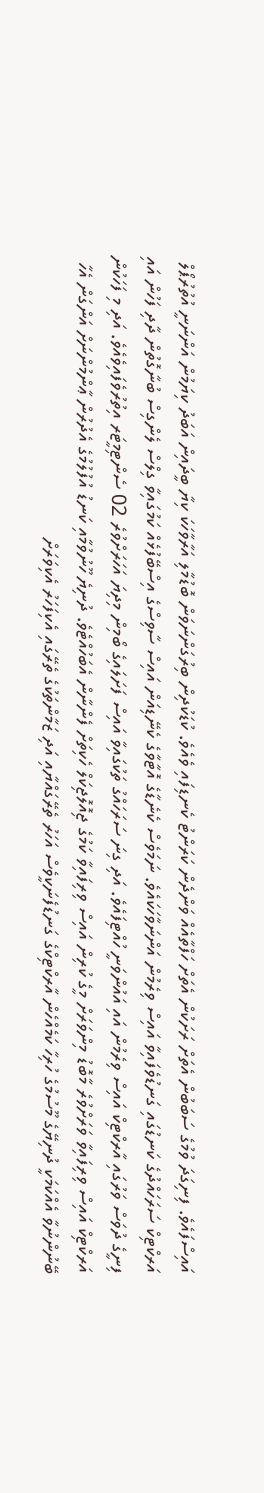އައިސްފައެވެ. ފިނިގަދަ ވުމުގެ ސަބަބުން އެތަށް ރަށަކުން އެތަށް ހަފްތާއެއް ވަންދެން ކަރަންޓު ކެނޑިފައި ވެއެވެ. ކުޑަކުދިން ބިރުގަންނަވަން ބޮޑުމާލި އަރާވާހަކަ ކިޔާ ބީދައިން އަބަދު ކިޔަމުން އަންނަނީ އުތުރުޕޯލް އަރކްޓިކް ސަރަހައްދުގެ ކަނޑުގައި ގަނޑުވެފައިވާ އައިސް ވިރެމުން އަންނަވާހަކައެވެ. ނަމަވެސް ކެނެޑާގެ އޮޓާވާގެ ކެނޭޑިއަން އައިސް ސާވިސްގެ އިސްބޭފުޅެއް ކަމުގައިވާ ގިލްސް ލެންގިސް ބުނާގޮތުން ދާދި ފަހުން އައި ފިނީގެ ދުވަސް ވަރުގައި އާރކްޓިކް އައިސް ވިރެމުން އައި އައުންވަނީ ހުއްޓިފައެވެ. އަދި ގިނަ ސަރަހައްގު ތަކުގައިވާ އައިސް ފަށަލައިގެ ބޯމިން މިދިޔަ އަހަރަށްވުރެ 02 ސެންޓިމީޓަރ އިތުރުވެފައިވެއެވެ. އަދި މި ފަހަކުން އަރކްޓިކް އައިސް ވިރިފައިވާ ވަރަށްވުރެ މާބޮޑު މިންވަރަށް މީގެ ކުރިން އައިސް ވިރިފައިވާ ކަމުގެ ޖިއޮލޮޖިކަލް ހެކިތަށް ފެންނާން އެބަހުއްޓެވެ. ދުނިޔެ ހޫނުވުމާއި ކަނޑު އުފުލުމުގެ އެދުރުން ޢާންމުންނަށް އަންގަން އެހާ ބޭނުންނުވާ އެއްކަމަކީ ދުނިޔޭގެ މޫސުމުގެ ހުރިހާ ކަމެއްހެން އާރކްޓިކްގެ ގަނޑުފެނަކީވެސް އަހަރު ތެރޭގައްޔާއި އަދި ޒަމާންތަކުގެ ތެރޭގައި އެކިފަހަރު އެކިވަރަށް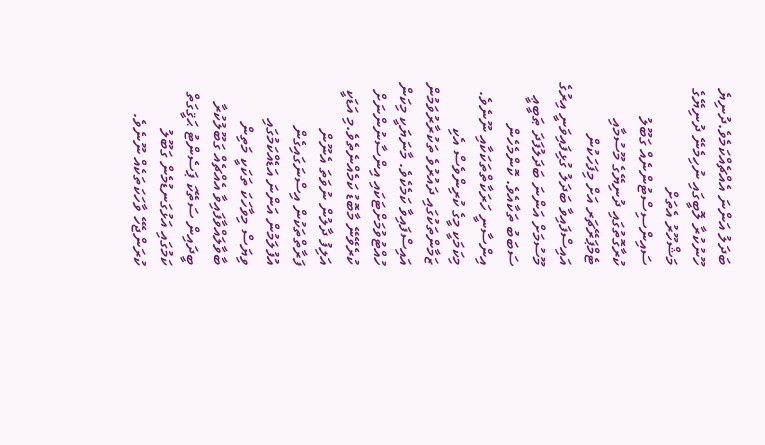ބަދަލު އަންނަ އެއްޗެއްކަމެވެ.ދުނިޔެ ހޫނުކުރާ ލޮބީގައި ނުހިމެނޭ ދުނިޔޭގެ މަޝްހޫރު އެތަށް ސައިންސިސްޓުންނެއް ގަބޫލު ކުރާގޮތުގައި ދުނިޔޭގެ މޫސުމާއި ޓެމްޕަރޭޗަރ އަށް މިފަހަކުން އައިސްފައިވާ ބަދަލު ގުޅިފައިވަނީ އިރުގެ މޫސުމަށް އަންނަ ބަދަލުފަދަ ޠަބީޢީ ސަބަބު ތަކާއެވެ. ކޮންމެހެން އިންސާނީ ހަރަކާތްތަކަކާއި ނޫނެވެ. މިކަމަކީ މީގެ ކުރިންވެސް އެކި ޒަމާންތަކުގައި ދައުރުވެ ތަކުރާރުވަމުން އައިސްފައިވާ ކަމެކެވެ. މާނަޔަކީ މިކަން ހުއްޓުވުމަށްޓަކައި އިންސާނުންނަށް ކުރެވޭނޭ މާބޮޑު ކަމެއްނެތެވެ.މި އަޑަކީ އަލިފު ދާލުން ނުވަތަ އެނޫން ފަރާތްތަކުން އިސްނަގައިގެން އުފުލަމުން އަންނަ އަޑެއްކަމުގައި ވިޔަސް މިވާހަކަ ތަކަކީ މަތިން ބާވާލައްވާފައިވާ އެއްޗެއް ގަބޫލުކުރާ ބީދައިން ސަތޭކަ ޕަސެންޓު ޙަޤީގަތް ކަމުގައި އަޅުގަނޑުމެން ގަބޫލު ކުރަންޖެހޭ ވާހަކަތަކެއް ނޫނެވެ.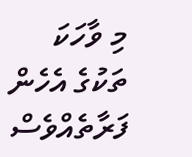މި ވާހަކަ ތަކުގެ އެހެން ފަރާތެއްވެސް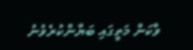ވާކަން މަތީގައި ބަޔާންކުރެވުނު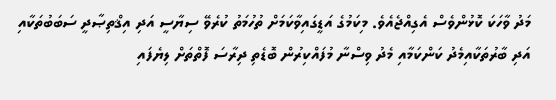މަދު ވާހަކަ ކޮޅުންވެސް އެގިއްޖެއެވެ. މިކަމުގެ އަޑީގައިވާކަމަށް ތުހުމަތު ކުރެވޭ ސިޔާސީ އަދި އިޤްތިޞާދީ ސަބަބުތަކާއި އަދި ބާރުތަކާއިމެދު ކަންކަމާއި މެދު ވިސްނާ މުފައްކިރުން ބޮޑެތި ދިރާސަ ފޮތްތަށް ލިޔެފައި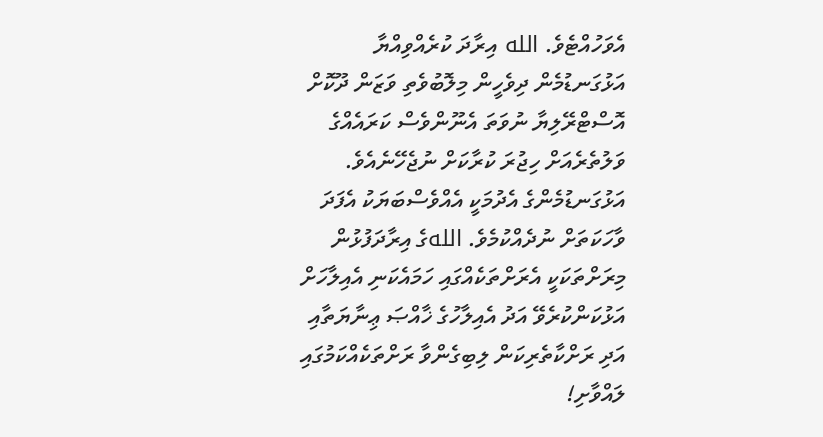އެވަހުއްޓެވެ. الله އިރާދަ ކުރެއްވިއްޔާ އަޅުގަނޑުމެން ދިވެހީން މިލޮބުވެތި ވަޒަން ދޫކޮށް އޮސްޓްރޭލިޔާ ނުވަތަ އެނޫންވެސް ކަރައެއްގެ ވަލުތެރެއަށް ހިޖުރަ ކުރާކަށް ނުޖެހޭނެއެވެ. އަޅުގަނޑުމެންގެ އެދުމަކީ އެއްވެސްބަޔަކު އެފަދަ ވާހަކަތަށް ނުދެއްކުމެވެ. اللهގެ އިރާދަފުޅުން މިރަށްތަކަކީ އެރަށްތަކެއްގައި ހަމައެކަނި އެއިލާހަށް އަޅުކަންކުރެވޭ އަދު އެއިލާހުގެ ޚާއްޞަ ޢިނާޔަތާއި އަދި ރަށްކާތެރިކަން ލިބިގެންވާ ރަށްތަކެއްކަމުގައި ލައްވާށި!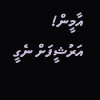އާމީން!
އަރުޝީފަށް ނެގީ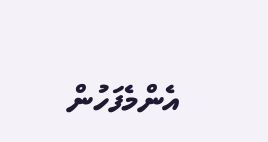އެންމެފަހުން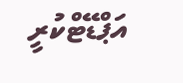އަޕްޑޭޓްކުރީ